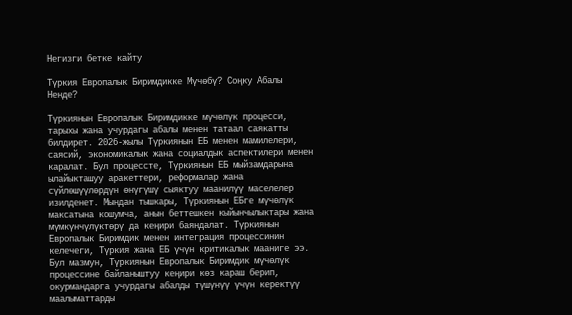Негизги бетке кайту

Түркия Европалык Биримдикке Мүчөбү? Соңку Абалы Ненде?

Түркиянын Европалык Биримдикке мүчөлүк процесси, тарыхы жана учурдагы абалы менен татаал саякатты билдирет. 2026-жылы Түркиянын ЕБ менен мамилелери, саясий, экономикалык жана социалдык аспектилери менен каралат. Бул процессте, Түркиянын ЕБ мыйзамдарына ылайыкташуу аракеттери, реформалар жана сүйлөшүүлөрдүн өнүгүшү сыяктуу маанилүү маселелер изилденет. Мындан тышкары, Түркиянын ЕБге мүчөлүк максатына кошумча, анын беттешкен кыйынчылыктары жана мүмкүнчүлүктөрү да кеңири баяндалат. Түркиянын Европалык Биримдик менен интеграция процессинин келечеги, Түркия жана ЕБ үчүн критикалык мааниге ээ. Бул мазмун, Түркиянын Европалык Биримдик мүчөлүк процессине байланыштуу кеңири көз караш берип, окурмандарга учурдагы абалды түшүнүү үчүн керектүү маалыматтарды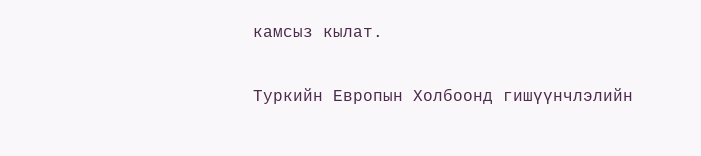камсыз кылат.

Туркийн Европын Холбоонд гишүүнчлэлийн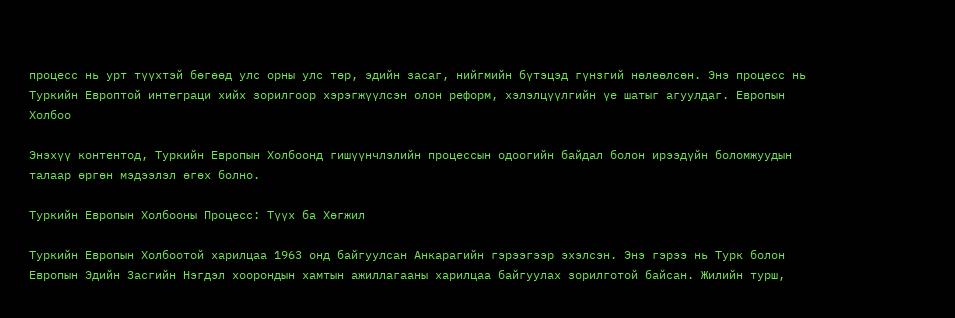процесс нь урт түүхтэй бөгөөд улс орны улс төр, эдийн засаг, нийгмийн бүтэцэд гүнзгий нөлөөлсөн. Энэ процесс нь Туркийн Европтой интеграци хийх зорилгоор хэрэгжүүлсэн олон реформ, хэлэлцүүлгийн үе шатыг агуулдаг. Европын Холбоо

Энэхүү контентод, Туркийн Европын Холбоонд гишүүнчлэлийн процессын одоогийн байдал болон ирээдүйн боломжуудын талаар өргөн мэдээлэл өгөх болно.

Туркийн Европын Холбооны Процесс: Түүх ба Хөгжил

Туркийн Европын Холбоотой харилцаа 1963 онд байгуулсан Анкарагийн гэрээгээр эхэлсэн. Энэ гэрээ нь Турк болон Европын Эдийн Засгийн Нэгдэл хоорондын хамтын ажиллагааны харилцаа байгуулах зорилготой байсан. Жилийн турш,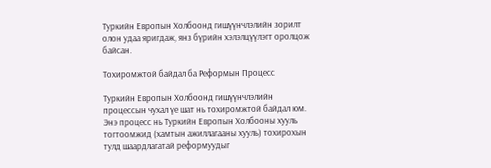Туркийн Европын Холбоонд гишүүнчлэлийн зорилт олон удаа яригдаж, янз бүрийн хэлэлцүүлэгт оролцож байсан.

Тохиромжтой байдал ба Реформын Процесс

Туркийн Европын Холбоонд гишүүнчлэлийн процессын чухал үе шат нь тохиромжтой байдал юм. Энэ процесс нь Туркийн Европын Холбооны хууль тогтоомжид (хамтын ажиллагааны хууль) тохирохын тулд шаардлагатай реформуудыг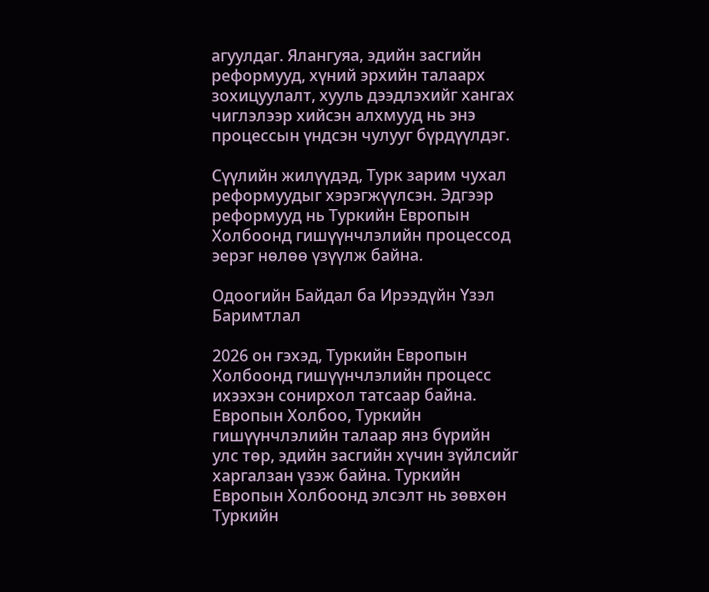агуулдаг. Ялангуяа, эдийн засгийн реформууд, хүний эрхийн талаарх зохицуулалт, хууль дээдлэхийг хангах чиглэлээр хийсэн алхмууд нь энэ процессын үндсэн чулууг бүрдүүлдэг.

Сүүлийн жилүүдэд, Турк зарим чухал реформуудыг хэрэгжүүлсэн. Эдгээр реформууд нь Туркийн Европын Холбоонд гишүүнчлэлийн процессод эерэг нөлөө үзүүлж байна.

Одоогийн Байдал ба Ирээдүйн Үзэл Баримтлал

2026 он гэхэд, Туркийн Европын Холбоонд гишүүнчлэлийн процесс ихээхэн сонирхол татсаар байна. Европын Холбоо, Туркийн гишүүнчлэлийн талаар янз бүрийн улс төр, эдийн засгийн хүчин зүйлсийг харгалзан үзэж байна. Туркийн Европын Холбоонд элсэлт нь зөвхөн Туркийн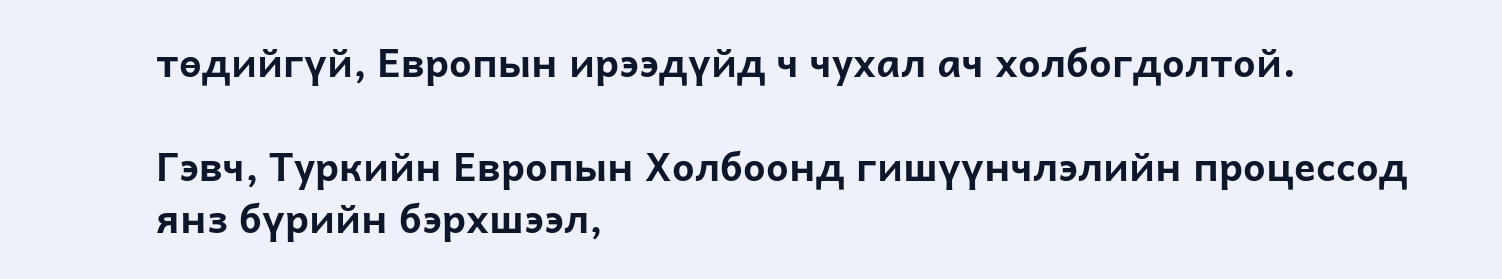төдийгүй, Европын ирээдүйд ч чухал ач холбогдолтой.

Гэвч, Туркийн Европын Холбоонд гишүүнчлэлийн процессод янз бүрийн бэрхшээл,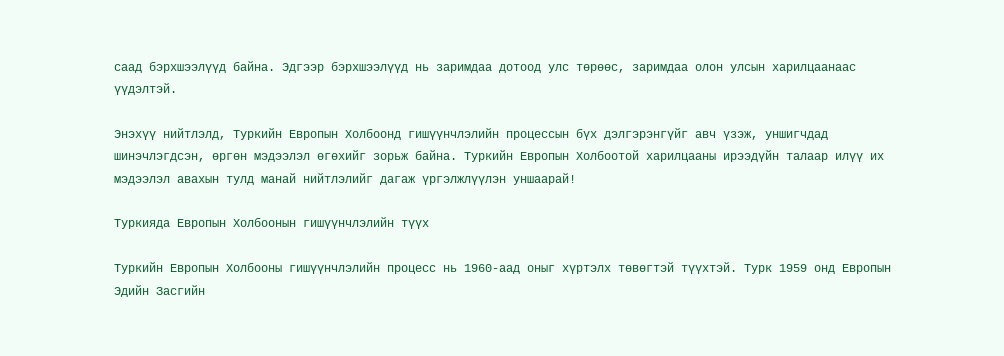саад бэрхшээлүүд байна. Эдгээр бэрхшээлүүд нь заримдаа дотоод улс төрөөс, заримдаа олон улсын харилцаанаас үүдэлтэй.

Энэхүү нийтлэлд, Туркийн Европын Холбоонд гишүүнчлэлийн процессын бүх дэлгэрэнгүйг авч үзэж, уншигчдад шинэчлэгдсэн, өргөн мэдээлэл өгөхийг зорьж байна. Туркийн Европын Холбоотой харилцааны ирээдүйн талаар илүү их мэдээлэл авахын тулд манай нийтлэлийг дагаж үргэлжлүүлэн уншаарай!

Туркияда Европын Холбоонын гишүүнчлэлийн түүх

Туркийн Европын Холбооны гишүүнчлэлийн процесс нь 1960-аад оныг хүртэлх төвөгтэй түүхтэй. Турк 1959 онд Европын Эдийн Засгийн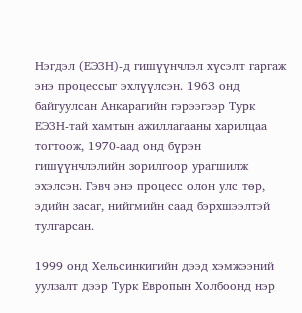Нэгдэл (ЕЭЗН)-д гишүүнчлэл хүсэлт гаргаж энэ процессыг эхлүүлсэн. 1963 онд байгуулсан Анкарагийн гэрээгээр Турк ЕЭЗН-тай хамтын ажиллагааны харилцаа тогтоож, 1970-аад онд бүрэн гишүүнчлэлийн зорилгоор урагшилж эхэлсэн. Гэвч энэ процесс олон улс төр, эдийн засаг, нийгмийн саад бэрхшээлтэй тулгарсан.

1999 онд Хельсинкигийн дээд хэмжээний уулзалт дээр Турк Европын Холбоонд нэр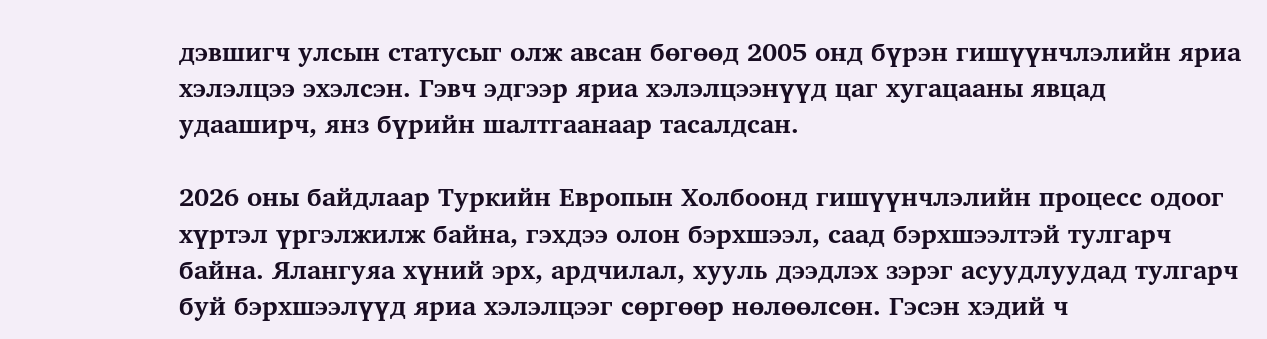дэвшигч улсын статусыг олж авсан бөгөөд 2005 онд бүрэн гишүүнчлэлийн яриа хэлэлцээ эхэлсэн. Гэвч эдгээр яриа хэлэлцээнүүд цаг хугацааны явцад удааширч, янз бүрийн шалтгаанаар тасалдсан.

2026 оны байдлаар Туркийн Европын Холбоонд гишүүнчлэлийн процесс одоог хүртэл үргэлжилж байна, гэхдээ олон бэрхшээл, саад бэрхшээлтэй тулгарч байна. Ялангуяа хүний эрх, ардчилал, хууль дээдлэх зэрэг асуудлуудад тулгарч буй бэрхшээлүүд яриа хэлэлцээг сөргөөр нөлөөлсөн. Гэсэн хэдий ч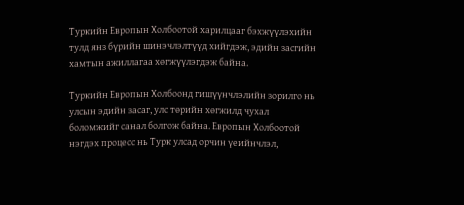Туркийн Европын Холбоотой харилцааг бэхжүүлэхийн тулд янз бүрийн шинэчлэлтүүд хийгдэж, эдийн засгийн хамтын ажиллагаа хөгжүүлэгдэж байна.

Туркийн Европын Холбоонд гишүүнчлэлийн зорилго нь улсын эдийн засаг, улс төрийн хөгжилд чухал боломжийг санал болгож байна. Европын Холбоотой нэгдэх процесс нь Турк улсад орчин үеийнчлэл,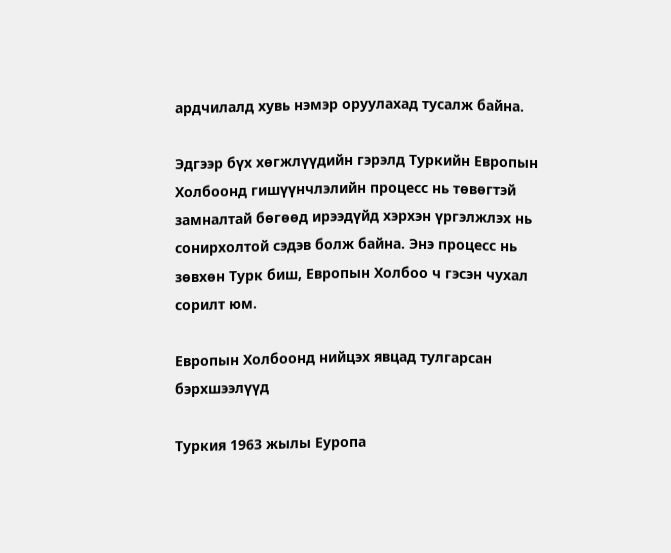ардчилалд хувь нэмэр оруулахад тусалж байна.

Эдгээр бүх хөгжлүүдийн гэрэлд Туркийн Европын Холбоонд гишүүнчлэлийн процесс нь төвөгтэй замналтай бөгөөд ирээдүйд хэрхэн үргэлжлэх нь сонирхолтой сэдэв болж байна. Энэ процесс нь зөвхөн Турк биш, Европын Холбоо ч гэсэн чухал сорилт юм.

Европын Холбоонд нийцэх явцад тулгарсан бэрхшээлүүд

Туркия 1963 жылы Еуропа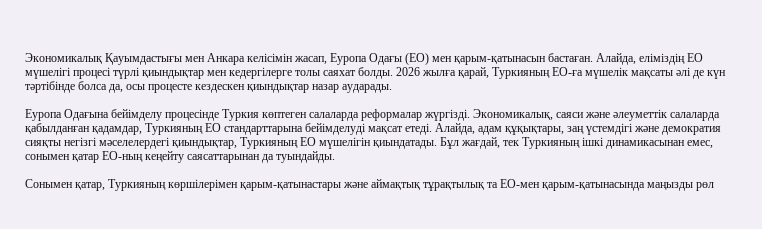Экономикалық Қауымдастығы мен Анкара келісімін жасап, Еуропа Одағы (ЕО) мен қарым-қатынасын бастаған. Алайда, еліміздің ЕО мүшелігі процесі түрлі қиындықтар мен кедергілерге толы саяхат болды. 2026 жылға қарай, Туркияның ЕО-ға мүшелік мақсаты әлі де күн тәртібінде болса да, осы процесте кездескен қиындықтар назар аударады.

Еуропа Одағына бейімделу процесінде Туркия көптеген салаларда реформалар жүргізді. Экономикалық, саяси және әлеуметтік салаларда қабылданған қадамдар, Туркияның ЕО стандарттарына бейімделуді мақсат етеді. Алайда, адам құқықтары, заң үстемдігі және демократия сияқты негізгі мәселелердегі қиындықтар, Туркияның ЕО мүшелігін қиындатады. Бұл жағдай, тек Туркияның ішкі динамикасынан емес, сонымен қатар ЕО-ның кеңейту саясаттарынан да туындайды.

Сонымен қатар, Туркияның көршілерімен қарым-қатынастары және аймақтық тұрақтылық та ЕО-мен қарым-қатынасында маңызды рөл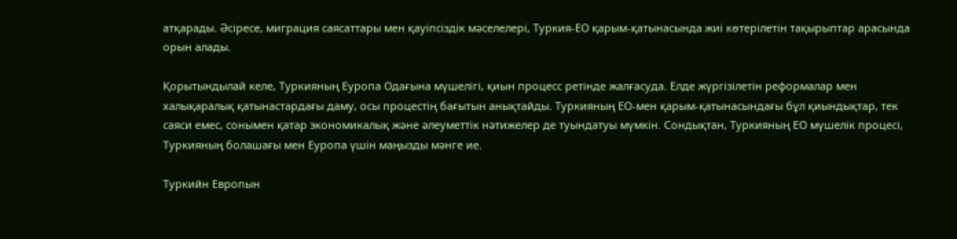атқарады. Әсіресе, миграция саясаттары мен қауіпсіздік мәселелері, Туркия-ЕО қарым-қатынасында жиі көтерілетін тақырыптар арасында орын алады.

Қорытындылай келе, Туркияның Еуропа Одағына мүшелігі, қиын процесс ретінде жалғасуда. Елде жүргізілетін реформалар мен халықаралық қатынастардағы даму, осы процестің бағытын анықтайды. Туркияның ЕО-мен қарым-қатынасындағы бұл қиындықтар, тек саяси емес, сонымен қатар экономикалық және әлеуметтік нәтижелер де туындатуы мүмкін. Сондықтан, Туркияның ЕО мүшелік процесі, Туркияның болашағы мен Еуропа үшін маңызды мәнге ие.

Туркийн Европын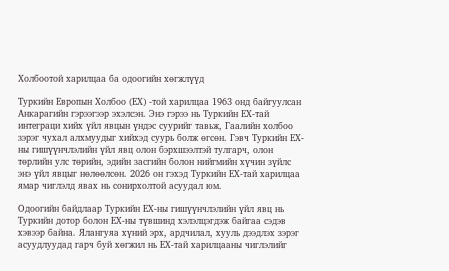Холбоотой харилцаа ба одоогийн хөгжлүүд

Туркийн Европын Холбоо (ЕХ) -той харилцаа 1963 онд байгуулсан Анкарагийн гэрээгээр эхэлсэн. Энэ гэрээ нь Туркийн ЕХ-тай интеграци хийх үйл явцын үндэс суурийг тавьж, Гаалийн холбоо зэрэг чухал алхмуудыг хийхэд суурь болж өгсөн. Гэвч Туркийн ЕХ-ны гишүүнчлэлийн үйл явц олон бэрхшээлтэй тулгарч, олон төрлийн улс төрийн, эдийн засгийн болон нийгмийн хүчин зүйлс энэ үйл явцыг нөлөөлсөн. 2026 он гэхэд Туркийн ЕХ-тай харилцаа ямар чиглэлд явах нь сонирхолтой асуудал юм.

Одоогийн байдлаар Туркийн ЕХ-ны гишүүнчлэлийн үйл явц нь Туркийн дотор болон ЕХ-ны түвшинд хэлэлцэгдэж байгаа сэдэв хэвээр байна. Ялангуяа хүний эрх, ардчилал, хууль дээдлэх зэрэг асуудлуудад гарч буй хөгжил нь ЕХ-тай харилцааны чиглэлийг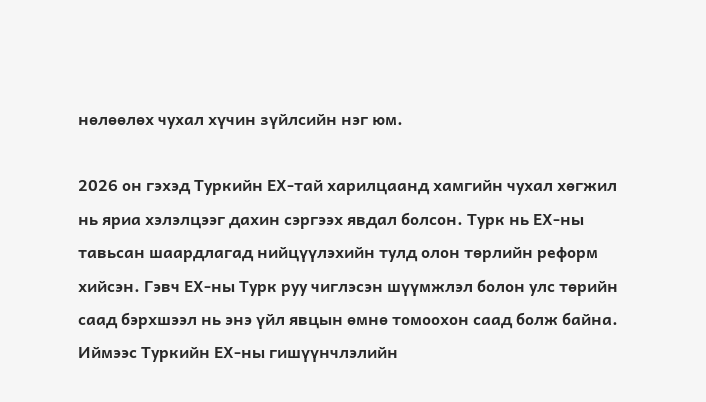нөлөөлөх чухал хүчин зүйлсийн нэг юм.

2026 он гэхэд Туркийн ЕХ-тай харилцаанд хамгийн чухал хөгжил нь яриа хэлэлцээг дахин сэргээх явдал болсон. Турк нь ЕХ-ны тавьсан шаардлагад нийцүүлэхийн тулд олон төрлийн реформ хийсэн. Гэвч ЕХ-ны Турк руу чиглэсэн шүүмжлэл болон улс төрийн саад бэрхшээл нь энэ үйл явцын өмнө томоохон саад болж байна. Иймээс Туркийн ЕХ-ны гишүүнчлэлийн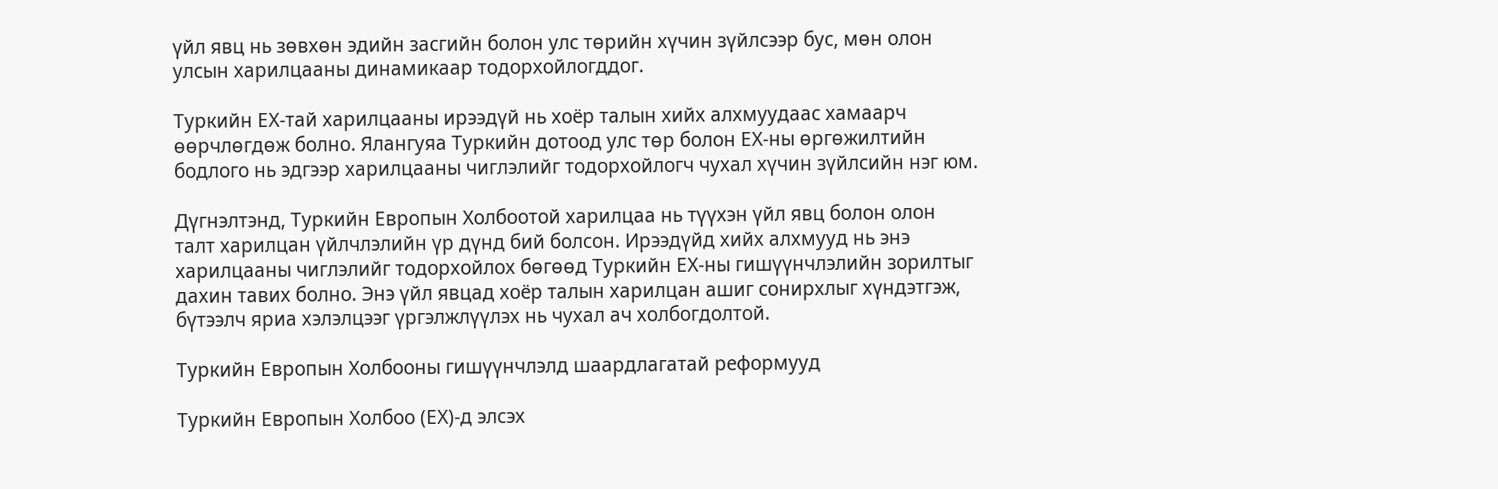үйл явц нь зөвхөн эдийн засгийн болон улс төрийн хүчин зүйлсээр бус, мөн олон улсын харилцааны динамикаар тодорхойлогддог.

Туркийн ЕХ-тай харилцааны ирээдүй нь хоёр талын хийх алхмуудаас хамаарч өөрчлөгдөж болно. Ялангуяа Туркийн дотоод улс төр болон ЕХ-ны өргөжилтийн бодлого нь эдгээр харилцааны чиглэлийг тодорхойлогч чухал хүчин зүйлсийн нэг юм.

Дүгнэлтэнд, Туркийн Европын Холбоотой харилцаа нь түүхэн үйл явц болон олон талт харилцан үйлчлэлийн үр дүнд бий болсон. Ирээдүйд хийх алхмууд нь энэ харилцааны чиглэлийг тодорхойлох бөгөөд Туркийн ЕХ-ны гишүүнчлэлийн зорилтыг дахин тавих болно. Энэ үйл явцад хоёр талын харилцан ашиг сонирхлыг хүндэтгэж, бүтээлч яриа хэлэлцээг үргэлжлүүлэх нь чухал ач холбогдолтой.

Туркийн Европын Холбооны гишүүнчлэлд шаардлагатай реформууд

Туркийн Европын Холбоо (ЕХ)-д элсэх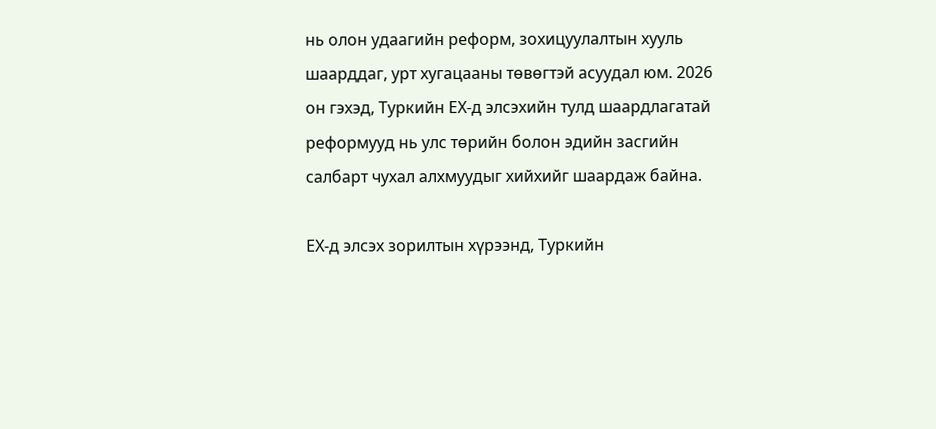нь олон удаагийн реформ, зохицуулалтын хууль шаарддаг, урт хугацааны төвөгтэй асуудал юм. 2026 он гэхэд, Туркийн ЕХ-д элсэхийн тулд шаардлагатай реформууд нь улс төрийн болон эдийн засгийн салбарт чухал алхмуудыг хийхийг шаардаж байна.

ЕХ-д элсэх зорилтын хүрээнд, Туркийн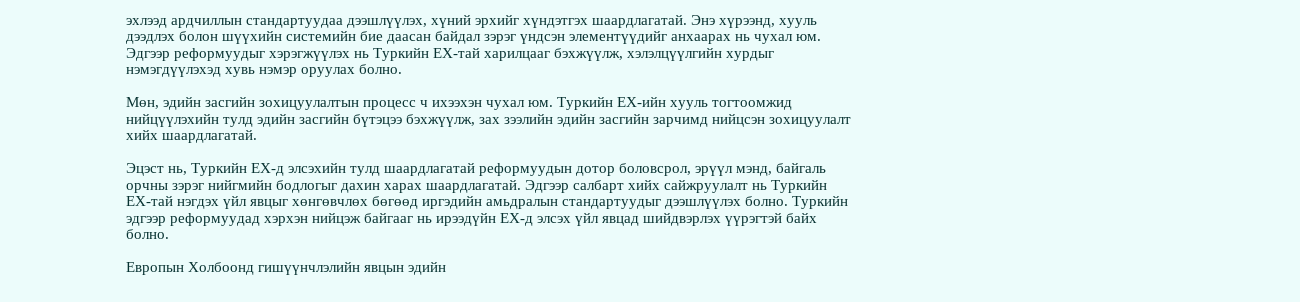эхлээд ардчиллын стандартуудаа дээшлүүлэх, хүний эрхийг хүндэтгэх шаардлагатай. Энэ хүрээнд, хууль дээдлэх болон шүүхийн системийн бие даасан байдал зэрэг үндсэн элементүүдийг анхаарах нь чухал юм. Эдгээр реформуудыг хэрэгжүүлэх нь Туркийн ЕХ-тай харилцааг бэхжүүлж, хэлэлцүүлгийн хурдыг нэмэгдүүлэхэд хувь нэмэр оруулах болно.

Мөн, эдийн засгийн зохицуулалтын процесс ч ихээхэн чухал юм. Туркийн ЕХ-ийн хууль тогтоомжид нийцүүлэхийн тулд эдийн засгийн бүтэцээ бэхжүүлж, зах зээлийн эдийн засгийн зарчимд нийцсэн зохицуулалт хийх шаардлагатай.

Эцэст нь, Туркийн ЕХ-д элсэхийн тулд шаардлагатай реформуудын дотор боловсрол, эрүүл мэнд, байгаль орчны зэрэг нийгмийн бодлогыг дахин харах шаардлагатай. Эдгээр салбарт хийх сайжруулалт нь Туркийн ЕХ-тай нэгдэх үйл явцыг хөнгөвчлөх бөгөөд иргэдийн амьдралын стандартуудыг дээшлүүлэх болно. Туркийн эдгээр реформуудад хэрхэн нийцэж байгааг нь ирээдүйн ЕХ-д элсэх үйл явцад шийдвэрлэх үүрэгтэй байх болно.

Европын Холбоонд гишүүнчлэлийн явцын эдийн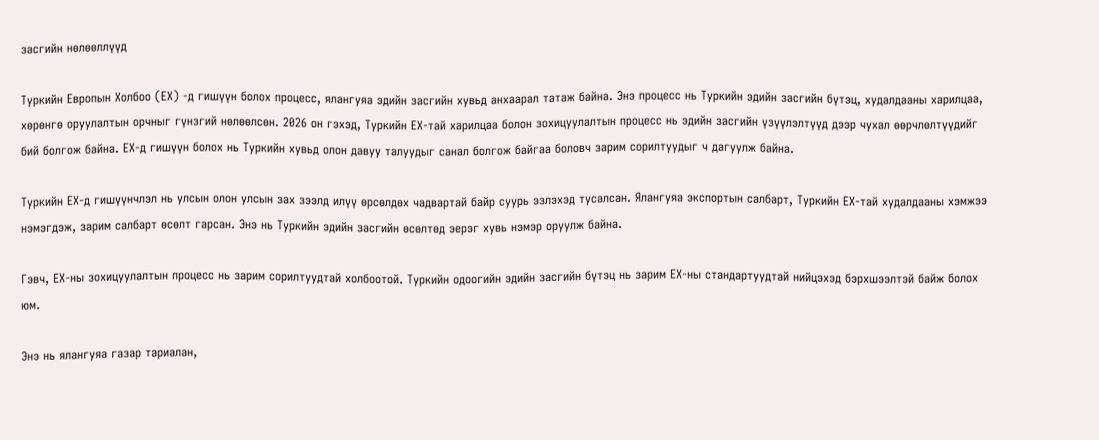засгийн нөлөөллүүд

Туркийн Европын Холбоо (ЕХ) -д гишүүн болох процесс, ялангуяа эдийн засгийн хувьд анхаарал татаж байна. Энэ процесс нь Туркийн эдийн засгийн бүтэц, худалдааны харилцаа, хөрөнгө оруулалтын орчныг гүнзгий нөлөөлсөн. 2026 он гэхэд, Туркийн ЕХ-тай харилцаа болон зохицуулалтын процесс нь эдийн засгийн үзүүлэлтүүд дээр чухал өөрчлөлтүүдийг бий болгож байна. ЕХ-д гишүүн болох нь Туркийн хувьд олон давуу талуудыг санал болгож байгаа боловч зарим сорилтуудыг ч дагуулж байна.

Туркийн ЕХ-д гишүүнчлэл нь улсын олон улсын зах зээлд илүү өрсөлдөх чадвартай байр суурь эзлэхэд тусалсан. Ялангуяа экспортын салбарт, Туркийн ЕХ-тай худалдааны хэмжээ нэмэгдэж, зарим салбарт өсөлт гарсан. Энэ нь Туркийн эдийн засгийн өсөлтөд эерэг хувь нэмэр оруулж байна.

Гэвч, ЕХ-ны зохицуулалтын процесс нь зарим сорилтуудтай холбоотой. Туркийн одоогийн эдийн засгийн бүтэц нь зарим ЕХ-ны стандартуудтай нийцэхэд бэрхшээлтэй байж болох юм.

Энэ нь ялангуяа газар тариалан,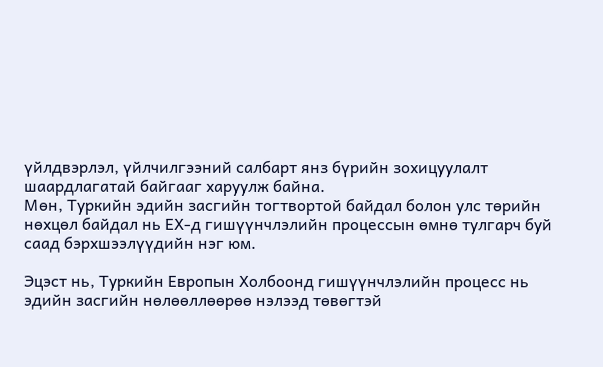үйлдвэрлэл, үйлчилгээний салбарт янз бүрийн зохицуулалт шаардлагатай байгааг харуулж байна.
Мөн, Туркийн эдийн засгийн тогтвортой байдал болон улс төрийн нөхцөл байдал нь ЕХ-д гишүүнчлэлийн процессын өмнө тулгарч буй саад бэрхшээлүүдийн нэг юм.

Эцэст нь, Туркийн Европын Холбоонд гишүүнчлэлийн процесс нь эдийн засгийн нөлөөллөөрөө нэлээд төвөгтэй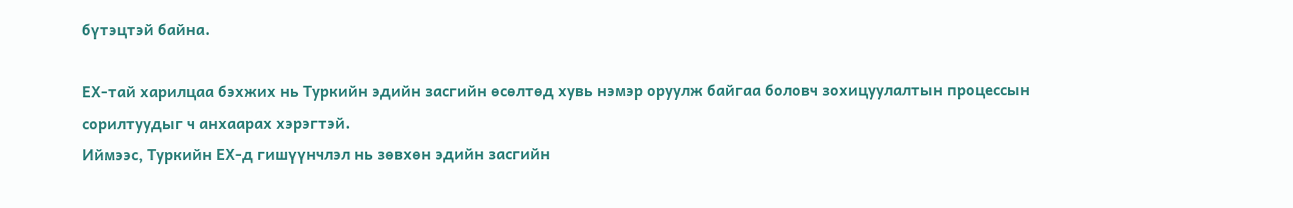бүтэцтэй байна.

ЕХ-тай харилцаа бэхжих нь Туркийн эдийн засгийн өсөлтөд хувь нэмэр оруулж байгаа боловч зохицуулалтын процессын сорилтуудыг ч анхаарах хэрэгтэй.
Иймээс, Туркийн ЕХ-д гишүүнчлэл нь зөвхөн эдийн засгийн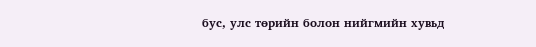бус, улс төрийн болон нийгмийн хувьд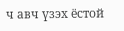ч авч үзэх ёстой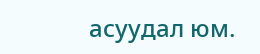асуудал юм.